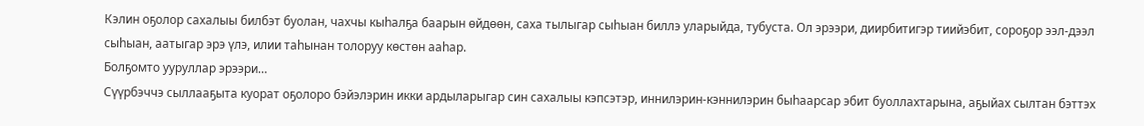Кэлин оҕолор сахалыы билбэт буолан, чахчы кыһалҕа баарын өйдөөн, саха тылыгар сыһыан биллэ уларыйда, тубуста. Ол эрээри, диирбитигэр тиийэбит, сороҕор ээл-дээл сыһыан, аатыгар эрэ үлэ, илии таһынан толоруу көстөн ааһар.
Болҕомто ууруллар эрээри…
Сүүрбэччэ сыллааҕыта куорат оҕолоро бэйэлэрин икки ардыларыгар син сахалыы кэпсэтэр, иннилэрин-кэннилэрин быһаарсар эбит буоллахтарына, аҕыйах сылтан бэттэх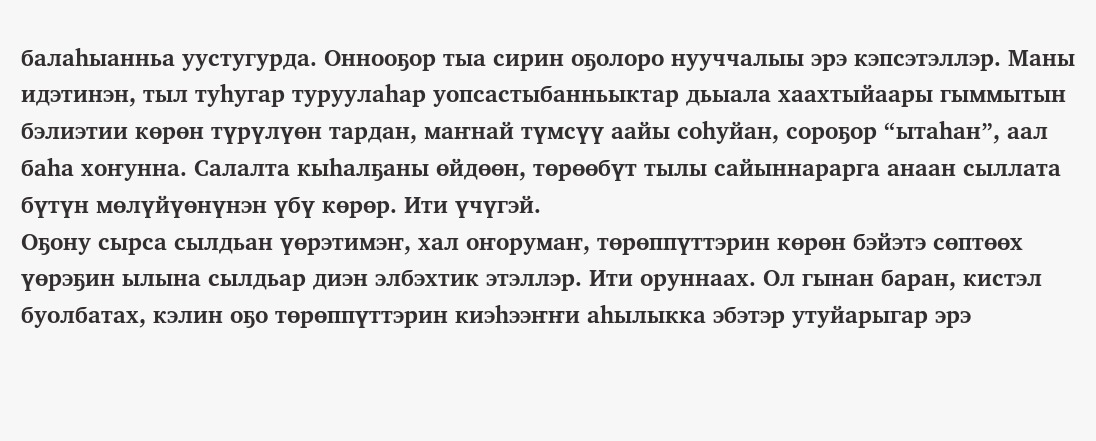балаһыанньа уустугурда. Оннооҕор тыа сирин оҕолоро нууччалыы эрэ кэпсэтэллэр. Маны идэтинэн, тыл туһугар туруулаһар уопсастыбанньыктар дьыала хаахтыйаары гыммытын бэлиэтии көрөн түрүлүөн тардан, маҥнай түмсүү аайы соһуйан, сороҕор “ытаһан”, аал баһа хоҥунна. Салалта кыһалҕаны өйдөөн, төрөөбүт тылы сайыннарарга анаан сыллата бүтүн мөлүйүөнүнэн үбү көрөр. Ити үчүгэй.
Оҕону сырса сылдьан үөрэтимэҥ, хал оҥорумаҥ, төрөппүттэрин көрөн бэйэтэ сөптөөх үөрэҕин ылына сылдьар диэн элбэхтик этэллэр. Ити оруннаах. Ол гынан баран, кистэл буолбатах, кэлин оҕо төрөппүттэрин киэһээҥҥи аһылыкка эбэтэр утуйарыгар эрэ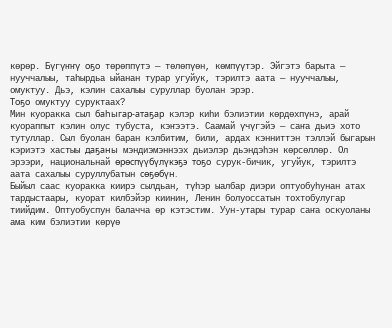көрөр. Бүгүҥҥү оҕо төрөппүтэ — төлөпүөн, көмпүүтэр. Эйгэтэ барыта — нууччалыы, таһырдьа ыйанан турар угуйук, тэрилтэ аата — нууччалыы, омуктуу. Дьэ, кэлин сахалыы суруллар буолан эрэр.
Тоҕо омуктуу суруктаах?
Мин куоракка сыл баһыгар-атаҕар кэлэр киһи бэлиэтии көрдөхпүнэ, арай куораппыт кэлин олус тубуста, кэҥээтэ. Саамай үчүгэйэ — саҥа дьиэ хото тутуллар. Сыл буолан баран кэлбитим, били, ардах кэнниттэн тэллэй быгарын кэриэтэ хастыы даҕаны мэндиэмэннээх дьиэлэр дьэндэһэн көрсөллөр. Ол эрээри, национальнай өрөспүүбүлүкэҕэ тоҕо сурук-бичик, угуйук, тэрилтэ аата сахалыы суруллубатын сөҕөбүн.
Быйыл саас куоракка киирэ сылдьан, түһэр ыалбар диэри оптуобуһунан атах тардыстаары, куорат килбэйэр киинин, Ленин болуоссатын тохтобулугар тиийдим. Оптуобуспун балачча өр кэтэстим. Уун-утары турар саҥа оскуоланы ама ким бэлиэтии көрүө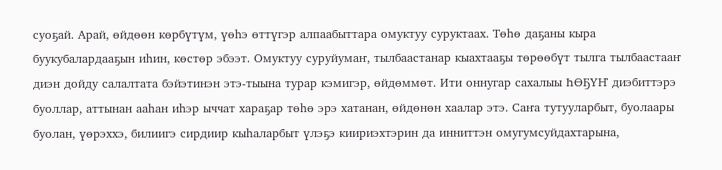суоҕай. Арай, өйдөөн көрбүтүм, үөһэ өттүгэр алпаабыттара омуктуу суруктаах. Төһө даҕаны кыра буукубалардааҕын иһин, көстөр эбээт. Омуктуу суруйумаҥ, тылбаастанар кыахтааҕы төрөөбүт тылга тылбаастааҥ диэн дойду салалтата бэйэтинэн этэ-тыына турар кэмигэр, өйдөммөт. Ити оннугар сахалыы ҺӨҔҮҤ диэбиттэрэ буоллар, аттынан ааһан иһэр ыччат хараҕар төһө эрэ хатанан, өйдөнөн хаалар этэ. Саҥа тутууларбыт, буолаары буолан, үөрэххэ, билиигэ сирдиир кыһаларбыт үлэҕэ киириэхтэрин да инниттэн омугумсуйдахтарына,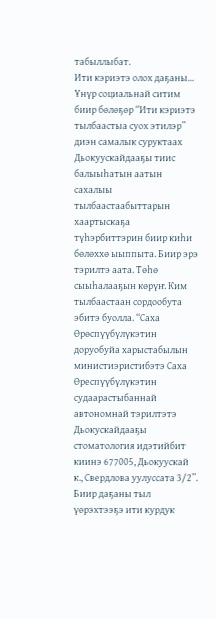табыллыбат.
Ити кэриэтэ олох даҕаны…
Үнүр социальнай ситим биир бөлөҕөр “Ити кэриэтэ тылбаастыа суох этилэр” диэн самалык суруктаах Дьокуускайдааҕы тиис балыыһатын аатын сахалыы тылбаастаабыттарын хаартыскаҕа түһэрбиттэрин биир киһи бөлөххө ыыппыта. Биир эрэ тэрилтэ аата. Төһө сыыһалааҕын көрүҥ. Ким тылбаастаан сордообута эбитэ буолла. “Саха Өрөспүүбүлүкэтин доруобуйа харыстабылын министиэристибэтэ Саха Өреспүүбүлүкэтин судаарастыбаннай автономнай тэрилтэтэ Дьокускайдааҕы стоматология идэтийбит киинэ 677005, Дьокуускай к., Свердлова уулуссата 3/2”. Биир даҕаны тыл үөрэхтээҕэ ити курдук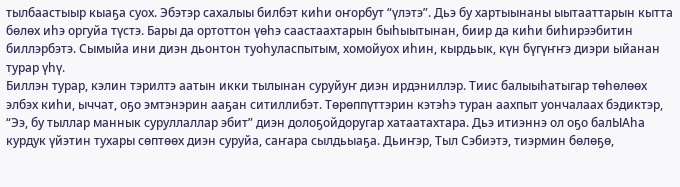тылбаастыыр кыаҕа суох. Эбэтэр сахалыы билбэт киһи оҥорбут “үлэтэ”. Дьэ бу хартыынаны ыытааттарын кытта бөлөх иһэ оргуйа түстэ. Бары да ортоттон үөһэ саастаахтарын быһыытынан, биир да киһи биһирээбитин биллэрбэтэ. Сымыйа ини диэн дьонтон туоһуласпытым, хомойуох иһин, кырдьык, күн бүгүҥҥэ диэри ыйанан турар үһү.
Биллэн турар, кэлин тэрилтэ аатын икки тылынан суруйуҥ диэн ирдэниллэр. Тиис балыыһатыгар төһөлөөх элбэх киһи, ыччат, оҕо эмтэнэрин ааҕан ситиллибэт. Төрөппүттэрин кэтэһэ туран аахпыт уончалаах бэдиктэр, “Ээ, бу тыллар маннык суруллаллар эбит” диэн долоҕойдоругар хатаатахтара. Дьэ итиэннэ ол оҕо балЫАһа курдук үйэтин тухары сөптөөх диэн суруйа, саҥара сылдьыаҕа. Дьиҥэр, Тыл Сэбиэтэ, тиэрмин бөлөҕө,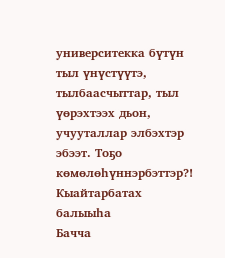университекка бүтүн тыл үнүстүүтэ, тылбаасчыттар, тыл үөрэхтээх дьон, учууталлар элбэхтэр эбээт. Тоҕо көмөлөһүннэрбэттэр?!
Кыайтарбатах балыыһа
Бачча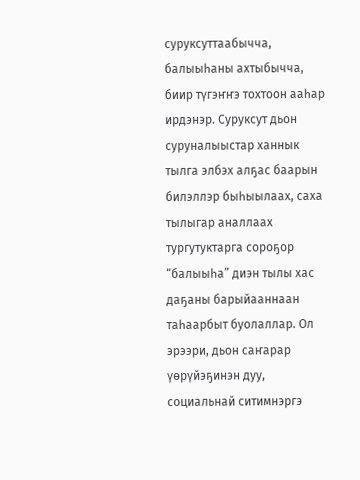суруксуттаабычча, балыыһаны ахтыбычча, биир түгэҥҥэ тохтоон ааһар ирдэнэр. Суруксут дьон суруналыыстар ханнык тылга элбэх алҕас баарын билэллэр быһыылаах, саха тылыгар аналлаах тургутуктарга сороҕор “балыыһа” диэн тылы хас даҕаны барыйааннаан таһаарбыт буолаллар. Ол эрээри, дьон саҥарар үөрүйэҕинэн дуу, социальнай ситимнэргэ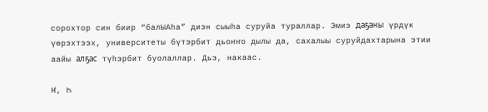сорохтор син биир “балЫАһа” диэн сыыһа суруйа тураллар. Эмиэ даҕаны үрдүк үөрэхтээх, университеты бүтэрбит дьоҥҥо дылы да, сахалыы суруйдахтарына этии аайы алҕас түһэрбит буолаллар. Дьэ, накаас.

Ҥ, Һ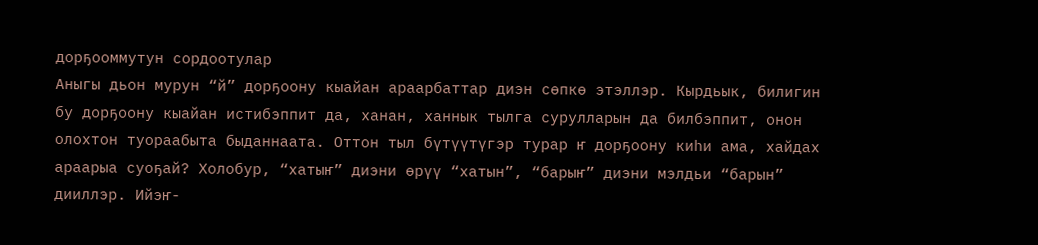дорҕооммутун сордоотулар
Аныгы дьон мурун “й” дорҕоону кыайан араарбаттар диэн сөпкө этэллэр. Кырдьык, билигин бу дорҕоону кыайан истибэппит да, ханан, ханнык тылга сурулларын да билбэппит, онон олохтон туораабыта быданнаата. Оттон тыл бүтүүтүгэр турар ҥ дорҕоону киһи ама, хайдах араарыа суоҕай? Холобур, “хатыҥ” диэни өрүү “хатын”, “барыҥ” диэни мэлдьи “барын” дииллэр. Ийэҥ-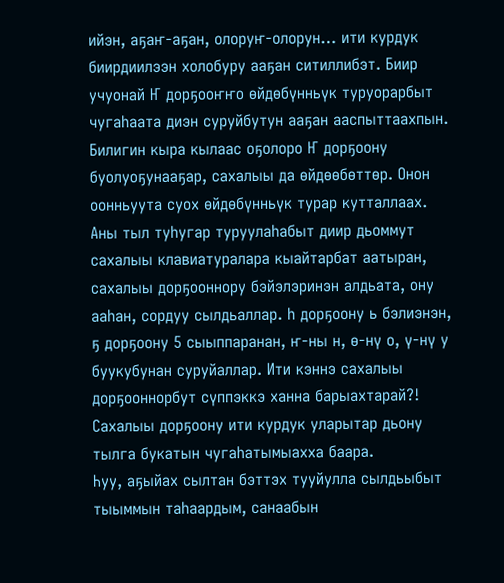ийэн, аҕаҥ-аҕан, олоруҥ-олорун… ити курдук биирдиилээн холобуру ааҕан ситиллибэт. Биир учуонай Ҥ дорҕооҥҥо өйдөбүнньүк туруорарбыт чугаһаата диэн суруйбутун ааҕан ааспыттаахпын. Билигин кыра кылаас оҕолоро Ҥ дорҕоону буолуоҕунааҕар, сахалыы да өйдөөбөттөр. Онон оонньуута суох өйдөбүнньүк турар кутталлаах.
Аны тыл туһугар туруулаһабыт диир дьоммут сахалыы клавиатуралара кыайтарбат аатыран, сахалыы дорҕооннору бэйэлэринэн алдьата, ону ааһан, сордуу сылдьаллар. һ дорҕоону ь бэлиэнэн, ҕ дорҕоону 5 сыыппаранан, ҥ-ны н, ө-нү о, ү-нү у буукубунан суруйаллар. Ити кэннэ сахалыы дорҕооннорбут сүппэккэ ханна барыахтарай?! Сахалыы дорҕоону ити курдук уларытар дьону тылга букатын чугаһатымыахха баара.
Һуу, аҕыйах сылтан бэттэх тууйулла сылдьыбыт тыыммын таһаардым, санаабын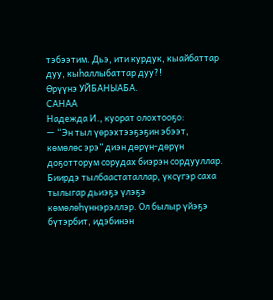тэбээтим. Дьэ, ити курдук, кыайбаттар дуу, кыһаллыбаттар дуу?!
Өрүүнэ УЙБАНЫАБА.
САНАА
Надежда И., куорат олохтооҕо:
— “Эн тыл үөрэхтээҕэҕин эбээт, көмөлөс эрэ” диэн дөрүн-дөрүн доҕотторум сорудах биэрэн сордууллар. Биирдэ тылбаастаталлар, үксүгэр саха тылыгар дьиэҕэ үлэҕэ көмөлөһүннэрэллэр. Ол былыр үйэҕэ бүтэрбит, идэбинэн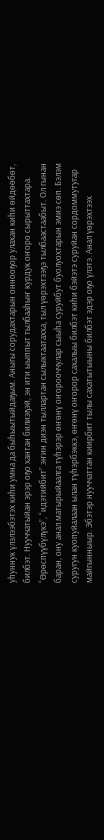уһуннук үлэлээбэтэх киһи умна да быһыытыйдаҕым. Аныгы сорудахтарын оннооҕор улахан киһи өйдөөбөт, билбэт. Нууччатыйан эрэр оҕо хантан билиэҕэй, эн ити ыыппыт тылбааһыҥ курдук оҥоро сырыттахтара. “Өрөспүүбүлүкэ”, “идэтийбит” эҥин диэн тыллартан сылыктаатахха, тыл үөрэхтээҕэ тылбаастаабыт. Ол гынан баран, ону анал матырыйаалга түһэрэр өҥөнү оҥорооччулар сыыһа суруйбут буолуохтарын эмиэ сөп. Бэлэм суругун куопуйалаан ылан түһэрбэккэ, өҥөнү оҥорор сахалыы билбэт киһи бэйэтэ суруйан сордоммутугар майгынныыр. Эбэтэр нууччаттан киирбит тылы сахатытыыны билбэт эдэр оҕо үлэтэ. Анал үөрэхтээх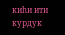киһи ити курдук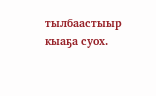тылбаастыыр кыаҕа суох.